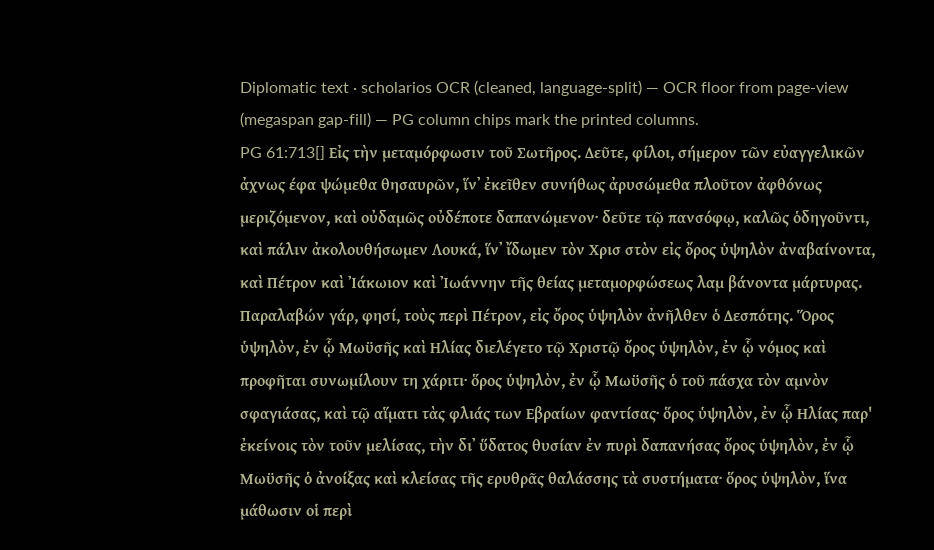Diplomatic text · scholarios OCR (cleaned, language-split) — OCR floor from page-view (megaspan gap-fill) — PG column chips mark the printed columns.
PG 61:713[] Εἰς τὴν μεταμόρφωσιν τοῦ Σωτῆρος. Δεῦτε, φίλοι, σήμερον τῶν εὐαγγελικῶν ἀχνως έφα ψώμεθα θησαυρῶν, ἵν᾿ ἐκεῖθεν συνήθως ἀρυσώμεθα πλοῦτον ἀφθόνως μεριζόμενον, καὶ οὐδαμῶς οὐδέποτε δαπανώμενον· δεῦτε τῷ πανσόφῳ, καλῶς ὁδηγοῦντι, καὶ πάλιν ἀκολουθήσωμεν Λουκά, ἵν᾽ ἴδωμεν τὸν Χρισ στὸν εἰς ὄρος ὑψηλὸν ἀναβαίνοντα, καὶ Πέτρον καὶ Ἰάκωιον καὶ Ἰωάννην τῆς θείας μεταμορφώσεως λαμ βάνοντα μάρτυρας. Παραλαβών γάρ, φησί, τοὺς περὶ Πέτρον, εἰς ὄρος ὑψηλὸν ἀνῆλθεν ὁ Δεσπότης. Ὅρος ὑψηλὸν, ἐν ᾧ Μωϋσῆς καὶ Ηλίας διελέγετο τῷ Χριστῷ ὄρος ὑψηλὸν, ἐν ᾧ νόμος καὶ προφῆται συνωμίλουν τη χάριτι· ὅρος ὑψηλὸν, ἐν ᾧ Μωϋσῆς ὁ τοῦ πάσχα τὸν αμνὸν σφαγιάσας, καὶ τῷ αἵματι τὰς φλιάς των Εβραίων φαντίσας· ὅρος ὑψηλὸν, ἐν ᾧ Ηλίας παρ' ἐκείνοις τὸν τοῦν μελίσας, τὴν δι᾽ ὕδατος θυσίαν ἐν πυρὶ δαπανήσας ὄρος ὑψηλὸν, ἐν ᾧ Μωϋσῆς ὁ ἀνοίξας καὶ κλείσας τῆς ερυθρᾶς θαλάσσης τὰ συστήματα· ὅρος ὑψηλὸν, ἵνα μάθωσιν οἱ περὶ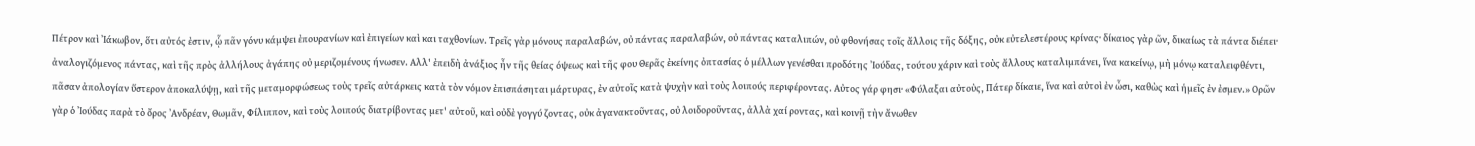Πέτρον καὶ Ἰάκωβον, ὅτι αὐτός ἐστιν, ᾧ πᾶν γόνυ κάμψει ἐπουρανίων καὶ ἐπιγείων καὶ και ταχθονίων. Τρεῖς γὰρ μόνους παραλαβών, οὐ πάντας παραλαβών, οὐ πάντας καταλιπών, οὐ φθονήσας τοῖς ἄλλοις τῆς δόξης, οὐκ εὐτελεστέρους κρίνας· δίκαιος γὰρ ῶν, δικαίως τὰ πάντα διέπει· ἀναλογιζόμενος πάντας, καὶ τῆς πρὸς ἀλλήλους ἀγάπης οὐ μεριζομένους ήνωσεν. Αλλ' ἐπειδὴ ἀνάξιος ἦν τῆς θείας όψεως καὶ τῆς φου Θερᾶς ἐκείνης ὀπτασίας ὁ μέλλων γενέσθαι προδότης Ἰούδας, τούτου χάριν καὶ τοὺς ἄλλους καταλιμπάνει, ἵνα κακείνῳ, μὴ μόνῳ καταλειφθέντι, πᾶσαν ἀπολογίαν ὕστερον ἀποκαλύψῃ, καὶ τῆς μεταμορφώσεως τοὺς τρεῖς αὐτάρκεις κατὰ τὸν νόμον ἐπισπάσηται μάρτυρας, ἐν αὐτοῖς κατὰ ψυχὴν καὶ τοὺς λοιπούς περιφέροντας. Αὐτος γάρ φησι· «Φύλαξαι αὐτοὺς, Πάτερ δίκαιε, ἵνα καὶ αὐτοὶ ἐν ὦσι, καθὼς καὶ ἡμεῖς ἐν ἐσμεν.» Ορῶν γὰρ ὁ Ἰούδας παρὰ τὸ ὄρος ᾿Ανδρέαν, Θωμᾶν, Φίλιππον, καὶ τοὺς λοιπούς διατρίβοντας μετ' αὐτοῦ, καὶ οὐδὲ γογγύ ζοντας, οὐκ ἀγανακτοῦντας, οὐ λοιδοροῦντας, ἀλλὰ χαί ροντας, καὶ κοινῇ τὴν ἄνωθεν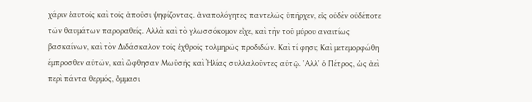χάριν ἑαυτοῖς καὶ τοῖς ἀποῦσι ψηφίζοντας. ἀναπολόγητες παντελῶς ὑπῆρχεν, εἰς οὐδὲν οὐδέποτε τῶν θαυμάτων παροραθείς. Αλλὰ καὶ τὸ γλωσσόκομον εἶχε, καὶ τὴν τοῦ μύρου αναιτίως βασκαίνων, καὶ τὸν Διδάσκαλον τοῖς ἐχθροῖς τολμηρῶς προδιδών. Καὶ τί φησι; Καὶ μετεμορφώθη έμπροσθεν αὐτῶν, καὶ ὤφθησαν Μωϋσῆς καὶ Ἠλίας συλλαλοῦντες αὐτῷ. 'Αλλ' ὁ Πέτρος, ὡς ἀεὶ περὶ πάντα θερμός, ὄμμασι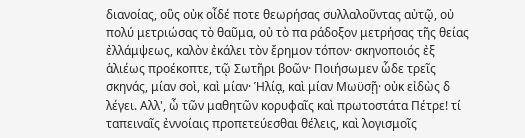διανοίας, οὓς οὐκ οἶδέ ποτε θεωρήσας συλλαλοῦντας αὐτῷ, οὐ πολύ μετριώσας τὸ θαῦμα, οὐ τὸ πα ράδοξον μετρήσας τῆς θείας ἐλλάμψεως, καλὸν ἐκάλει τὸν ἔρημον τόπον· σκηνοποιός ἐξ ἁλιέως προέκοπτε, τῷ Σωτῆρι βοῶν· Ποιήσωμεν ὧδε τρεῖς σκηνάς, μίαν σοὶ, καὶ μίαν· Ἡλίᾳ, καὶ μίαν Μωϋσῇ· οὐκ εἰδὼς δ λέγει. Αλλ', ὦ τῶν μαθητῶν κορυφαῖς καὶ πρωτοστάτα Πέτρε! τί ταπειναῖς ἐννοίαις προπετεύεσθαι θέλεις, καὶ λογισμοῖς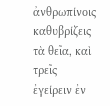ἀνθρωπίνοις καθυβρίζεις τὰ θεῖα, καὶ τρεῖς ἐγείρειν ἐν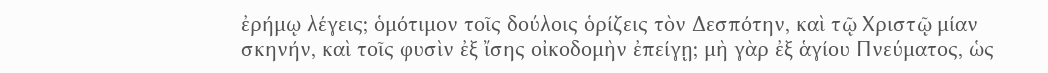ἐρήμῳ λέγεις; ὁμότιμον τοῖς δούλοις ὁρίζεις τὸν Δεσπότην, καὶ τῷ Χριστῷ μίαν σκηνήν, καὶ τοῖς φυσὶν ἐξ ἴσης οἰκοδομὴν ἐπείγῃ; μὴ γὰρ ἐξ ἁγίου Πνεύματος, ὡς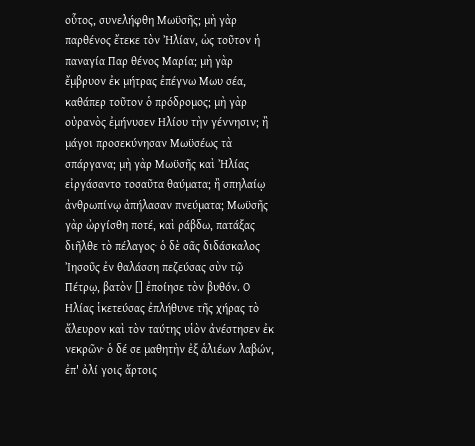οὗτος, συνελήφθη Μωϋσῆς; μὴ γὰρ παρθένος ἔτεκε τὸν Ἠλίαν, ὡς τοῦτον ἡ παναγία Παρ θένος Μαρία; μὴ γὰρ ἔμβρυον ἐκ μήτρας ἐπέγνω Μωυ σέα, καθάπερ τοῦτον ὁ πρόδρομος; μὴ γὰρ οὐρανὸς ἐμήνυσεν Ηλίου τὴν γέννησιν; ἢ μάγοι προσεκύνησαν Μωϋσέως τὰ σπάργανα; μὴ γὰρ Μωϋσῆς καὶ Ἠλίας εἰργάσαντο τοσαῦτα θαύματα; ἢ σπηλαίῳ ἀνθρωπίνῳ ἀπήλασαν πνεύματα; Μωϋσῆς γὰρ ὠργίσθη ποτέ, καὶ ράβδω, πατάξας διῆλθε τὸ πέλαγος· ὁ δὲ σᾶς διδάσκαλος Ἰησοῦς ἐν θαλάσση πεζεύσας σὺν τῷ Πέτρῳ, βατὸν [] ἐποίησε τὸν βυθόν. Ο Ηλίας ἱκετεύσας ἐπλήθυνε τῆς χήρας τὸ ἄλευρον καὶ τὸν ταύτης υἱὸν ἀνέστησεν ἐκ νεκρῶν· ὁ δέ σε μαθητὴν ἐξ ἁλιέων λαβών, ἐπ' ὀλί γοις ἄρτοις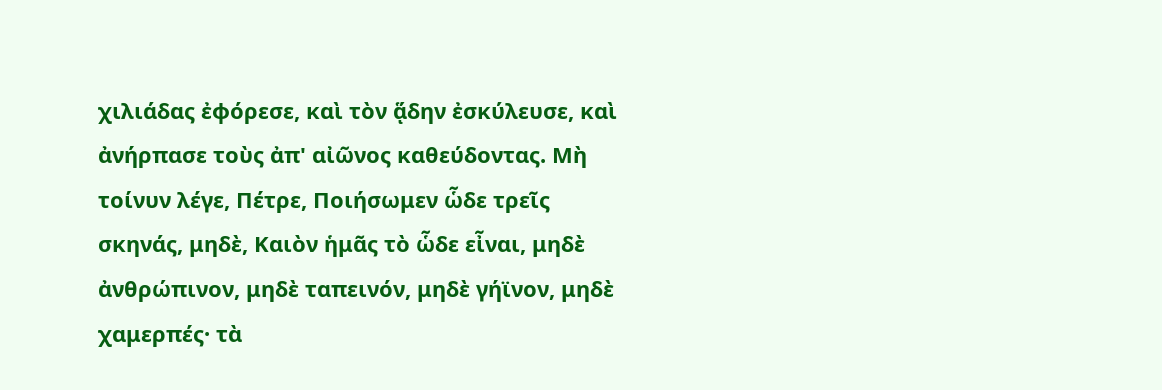χιλιάδας ἐφόρεσε, καὶ τὸν ᾅδην ἐσκύλευσε, καὶ ἀνήρπασε τοὺς ἀπ' αἰῶνος καθεύδοντας. Μὴ τοίνυν λέγε, Πέτρε, Ποιήσωμεν ὧδε τρεῖς σκηνάς, μηδὲ, Καιὸν ἡμᾶς τὸ ὧδε εἶναι, μηδὲ ἀνθρώπινον, μηδὲ ταπεινόν, μηδὲ γήϊνον, μηδὲ χαμερπές· τὰ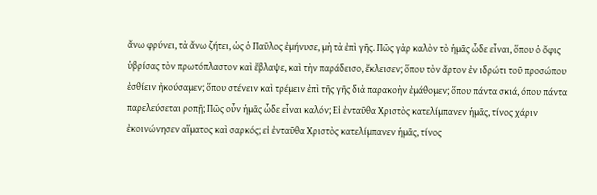ἄνω φρύνει, τὰ ἄνω ζήτει, ὡς ὁ Παῦλος ἐμήνυσε, μὴ τὰ ἐπὶ γῆς. Πῶς γὰρ καλὸν τὸ ἡμᾶς ὧδε εἶναι, ὅπου ὁ ὄφις ὑβρίσας τὸν πρωτόπλαστον καὶ ἔβλαψε, καὶ τὴν παράδεισο, ἔκλεισεν; ὅπου τὸν ἄρτον ἐν ιδρώτι τοῦ προσώπου ἐσθίειν ἠκούσαμεν; ὅπου στένειν καὶ τρέμειν ἐπὶ τῆς γῆς διὰ παρακοὴν ἐμάθομεν; ὅπου πάντα σκιά, όπου πάντα παρελεύσεται ροπῇ; Πῶς οὖν ἡμᾶς ὧδε εἶναι καλόν; Εἰ ἐνταῦθα Χριστὸς κατελίμπανεν ἡμᾶς, τίνος χάριν ἐκοινώνησεν αἵματος καὶ σαρκός; εἰ ἐνταῦθα Χριστὸς κατελίμπανεν ἡμᾶς, τίνος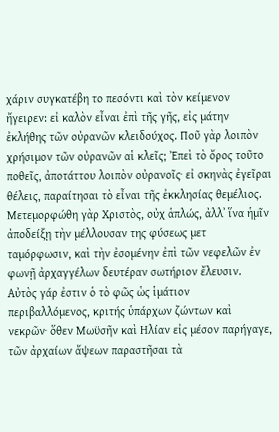χάριν συγκατέβη το πεσόντι καὶ τὸν κείμενον ἤγειρεν: εἰ καλὸν εἶναι ἐπὶ τῆς γῆς, εἰς μάτην ἐκλήθης τῶν οὐρανῶν κλειδούχος. Ποῦ γὰρ λοιπὸν χρήσιμον τῶν οὐρανῶν αἱ κλεῖς; Ἐπεὶ τὸ ὄρος τοῦτο ποθεῖς, ἀποτάττου λοιπὸν οὐρανοῖς· εἰ σκηνὰς ἐγεῖραι θέλεις, παραίτησαι τὸ εἶναι τῆς ἐκκλησίας θεμέλιος. Μετεμορφώθη γὰρ Χριστὸς, οὐχ ἁπλώς, ἀλλ᾽ ἵνα ἡμῖν ἀποδείξῃ τὴν μέλλουσαν της φύσεως μετ ταμόρφωσιν, καὶ τὴν ἐσομένην ἐπὶ τῶν νεφελῶν ἐν φωνῇ ἀρχαγγέλων δευτέραν σωτήριον ἔλευσιν. Αὐτὸς γάρ ἐστιν ὁ τὸ φῶς ὡς ἱμάτιον περιβαλλόμενος, κριτής ὑπάρχων ζώντων καὶ νεκρῶν· ὅθεν Μωϋσῆν καὶ Ηλίαν εἰς μέσον παρήγαγε, τῶν ἀρχαίων ἄψεων παραστῆσαι τὰ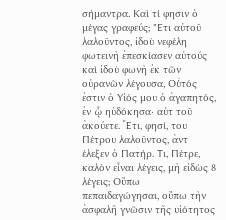σήμαντρα. Καὶ τί φησιν ὁ μέγας γραφεύς; "Ετι αὐτοῦ λαλοῦντος, ἰδοὺ νεφέλη φωτεινὴ ἐπεσκίασεν αὐτούς καὶ ἰδοὺ φωνὴ ἐκ τῶν οὐρανῶν λέγουσα, Οὗτός ἐστιν ὁ Υἱός μου ὁ ἀγαπητός, ἐν ᾧ ηὐδόκησα· αὐτ τοῦ ἀκούετε. Ἔτι, φησί, του Πέτρου λαλοῦντος, ἀντ έλεξεν ὁ Πατήρ. Τι, Πέτρε, καλὸν εἶναι λέγεις, μὴ εἰδὼς 8 λέγεις; Οὔπω πεπαιδαγώγησαι, οὔπω τὴν ἀσφαλῆ γνῶσιν τῆς υἱότητος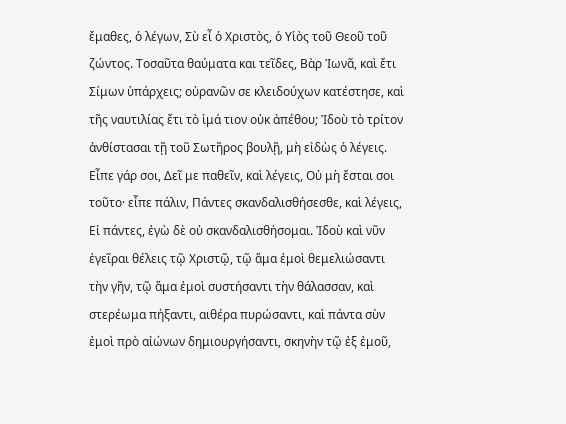ἔμαθες, ὁ λέγων, Σὺ εἶ ὁ Χριστὸς, ὁ Υἱὸς τοῦ Θεοῦ τοῦ ζώντος. Τοσαῦτα θαύματα και τεῖδες, Βὰρ Ἰωνᾶ, καὶ ἔτι Σίμων ὑπάρχεις; οὐρανῶν σε κλειδούχων κατέστησε, καὶ τῆς ναυτιλίας ἔτι τὸ ἱμά τιον οὐκ ἀπέθου; Ἰδοὺ τὸ τρίτον ἀνθίστασαι τῇ τοῦ Σωτῆρος βουλῇ, μὴ εἰδὼς ὁ λέγεις. Εἶπε γάρ σοι, Δεῖ με παθεῖν, καὶ λέγεις, Οὐ μὴ ἔσται σοι τοῦτο· εἶπε πάλιν, Πάντες σκανδαλισθήσεσθε, καὶ λέγεις, Εἰ πάντες, ἐγὼ δὲ οὐ σκανδαλισθήσομαι. Ἰδοὺ καὶ νῦν ἐγεῖραι θέλεις τῷ Χριστῷ, τῷ ἅμα ἐμοὶ θεμελιώσαντι τὴν γῆν, τῷ ἅμα ἐμοὶ συστήσαντι τὴν θάλασσαν, καὶ στερέωμα πήξαντι, αιθέρα πυρώσαντι, καὶ πάντα σὺν ἐμοὶ πρὸ αἰώνων δημιουργήσαντι, σκηνὴν τῷ ἐξ ἐμοῦ,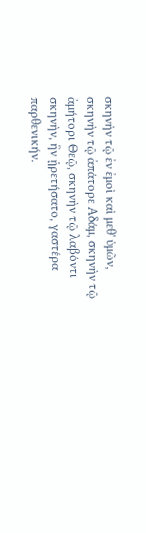σκηνὴν τῷ ἐν ἐμοὶ καὶ μεθ' ὑμῶν, σκηνὴν τῷ ἀπάτορε Αδάμ, σκηνὴν τῷ ἀμήτορι Θεῷ, σκηνὴν τῷ λαβόντι σκηνὴν, ἣν ᾑρετήσατο, γαστέρα παρθενικήν.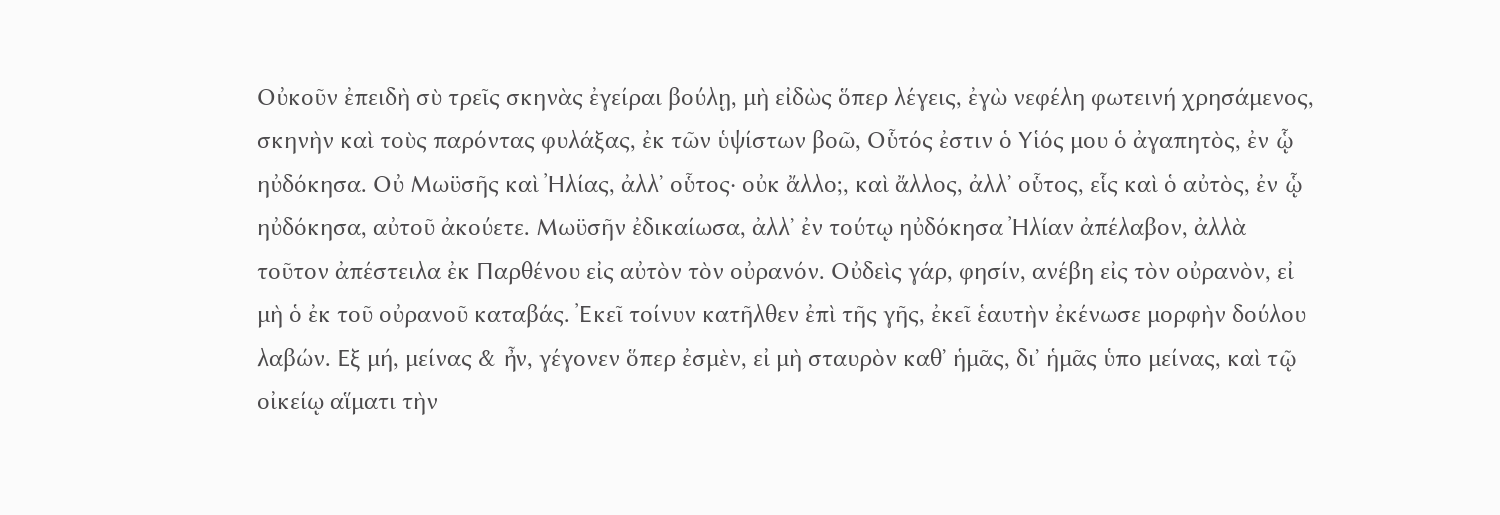Οὐκοῦν ἐπειδὴ σὺ τρεῖς σκηνὰς ἐγείραι βούλῃ, μὴ εἰδὼς ὅπερ λέγεις, ἐγὼ νεφέλη φωτεινή χρησάμενος, σκηνὴν καὶ τοὺς παρόντας φυλάξας, ἐκ τῶν ὑψίστων βοῶ, Οὗτός ἐστιν ὁ Υἱός μου ὁ ἀγαπητὸς, ἐν ᾧ ηὐδόκησα. Οὐ Μωϋσῆς καὶ Ἠλίας, ἀλλ᾽ οὗτος· οὐκ ἄλλο;, καὶ ἄλλος, ἀλλ᾽ οὗτος, εἷς καὶ ὁ αὐτὸς, ἐν ᾧ ηὐδόκησα, αὐτοῦ ἀκούετε. Μωϋσῆν ἐδικαίωσα, ἀλλ᾽ ἐν τούτῳ ηὐδόκησα Ἠλίαν ἀπέλαβον, ἀλλὰ τοῦτον ἀπέστειλα ἐκ Παρθένου εἰς αὐτὸν τὸν οὐρανόν. Οὐδεὶς γάρ, φησίν, ανέβη εἰς τὸν οὐρανὸν, εἰ μὴ ὁ ἐκ τοῦ οὐρανοῦ καταβάς. Ἐκεῖ τοίνυν κατῆλθεν ἐπὶ τῆς γῆς, ἐκεῖ ἑαυτὴν ἐκένωσε μορφὴν δούλου λαβών. Εξ μή, μείνας & ἦν, γέγονεν ὅπερ ἐσμὲν, εἰ μὴ σταυρὸν καθ᾿ ἡμᾶς, δι᾿ ἡμᾶς ὑπο μείνας, καὶ τῷ οἰκείῳ αἵματι τὴν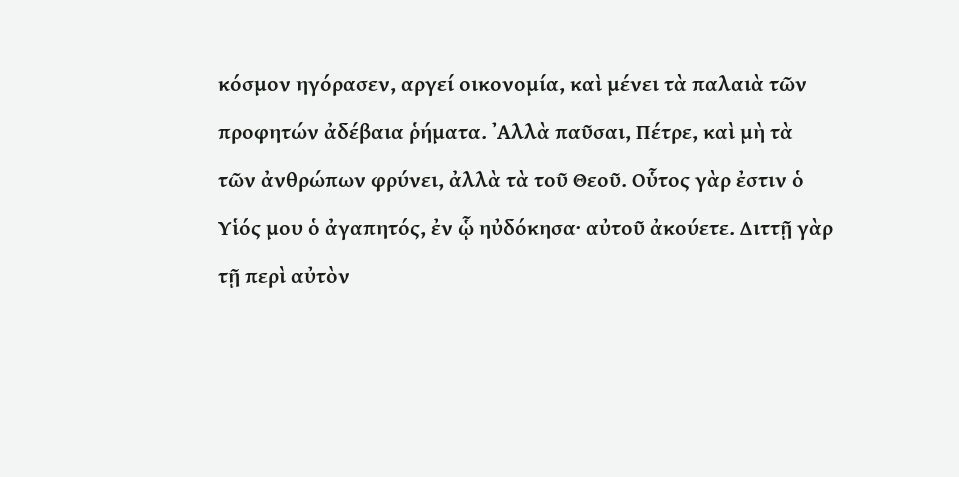κόσμον ηγόρασεν, αργεί οικονομία, καὶ μένει τὰ παλαιὰ τῶν προφητών ἀδέβαια ῥήματα. ᾿Αλλὰ παῦσαι, Πέτρε, καὶ μὴ τὰ τῶν ἀνθρώπων φρύνει, ἀλλὰ τὰ τοῦ Θεοῦ. Οὗτος γὰρ ἐστιν ὁ Υἱός μου ὁ ἀγαπητός, ἐν ᾧ ηὐδόκησα· αὐτοῦ ἀκούετε. Διττῇ γὰρ τῇ περὶ αὐτὸν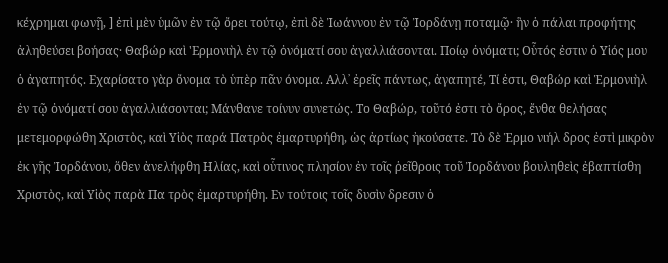κέχρημαι φωνῇ, ] ἐπὶ μὲν ὑμῶν ἐν τῷ ὄρει τούτῳ, ἐπὶ δὲ Ἰωάννου ἐν τῷ Ἰορδάνῃ ποταμῷ· ἣν ὁ πάλαι προφήτης ἀληθεύσει βοήσας· Θαβώρ καὶ 'Ερμονιὴλ ἐν τῷ ὀνόματί σου ἀγαλλιάσονται. Ποίῳ ὀνόματι; Οὗτός ἐστιν ὁ Υἱός μου ὁ ἀγαπητός. Εχαρίσατο γὰρ ὄνομα τὸ ὑπὲρ πᾶν όνομα. Αλλ᾽ ἐρεῖς πάντως, ἀγαπητέ, Τί ἐστι, Θαβώρ καὶ Ἑρμονιὴλ ἐν τῷ ὀνόματί σου ἀγαλλιάσονται; Μάνθανε τοίνυν συνετώς. Το Θαβώρ, τοῦτό ἐστι τὸ ὄρος, ἔνθα θελήσας μετεμορφώθη Χριστὸς, καὶ Υἱὸς παρά Πατρὸς ἐμαρτυρήθη, ὡς ἀρτίως ἠκούσατε. Τὸ δὲ Ἑρμο νιήλ δρος ἐστὶ μικρὸν ἐκ γῆς Ἰορδάνου, ὅθεν ἀνελήφθη Ηλίας, καὶ οὗτινος πλησίον ἐν τοῖς ῥεῖθροις τοῦ Ἰορδάνου βουληθεὶς ἐβαπτίσθη Χριστὸς, καὶ Υἱὸς παρὰ Πα τρὸς ἐμαρτυρήθη. Εν τούτοις τοῖς δυσὶν δρεσιν ὁ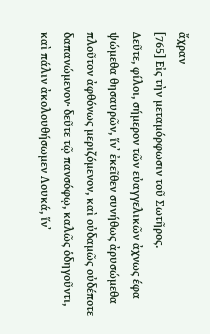ἄχραν
[765] Εἰς τὴν μεταμόρφωσιν τοῦ Σωτῆρος.
Δεῦτε, φίλοι, σήμερον τῶν εὐαγγελικῶν ἀχνως έφα
ψώμεθα θησαυρῶν, ἵν᾿ ἐκεῖθεν συνήθως ἀρυσώμεθα
πλοῦτον ἀφθόνως μεριζόμενον, καὶ οὐδαμῶς οὐδέποτε
δαπανώμενον· δεῦτε τῷ πανσόφῳ, καλῶς ὁδηγοῦντι,
καὶ πάλιν ἀκολουθήσωμεν Λουκά, ἵν᾽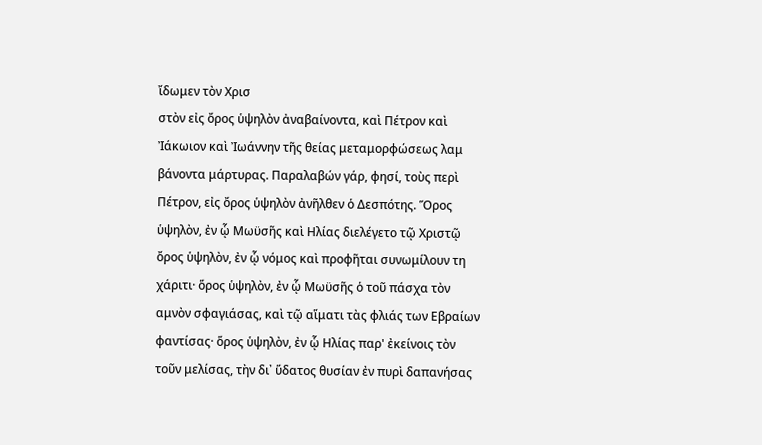ἴδωμεν τὸν Χρισ
στὸν εἰς ὄρος ὑψηλὸν ἀναβαίνοντα, καὶ Πέτρον καὶ
Ἰάκωιον καὶ Ἰωάννην τῆς θείας μεταμορφώσεως λαμ
βάνοντα μάρτυρας. Παραλαβών γάρ, φησί, τοὺς περὶ
Πέτρον, εἰς ὄρος ὑψηλὸν ἀνῆλθεν ὁ Δεσπότης. Ὅρος
ὑψηλὸν, ἐν ᾧ Μωϋσῆς καὶ Ηλίας διελέγετο τῷ Χριστῷ
ὄρος ὑψηλὸν, ἐν ᾧ νόμος καὶ προφῆται συνωμίλουν τη
χάριτι· ὅρος ὑψηλὸν, ἐν ᾧ Μωϋσῆς ὁ τοῦ πάσχα τὸν
αμνὸν σφαγιάσας, καὶ τῷ αἵματι τὰς φλιάς των Εβραίων
φαντίσας· ὅρος ὑψηλὸν, ἐν ᾧ Ηλίας παρ' ἐκείνοις τὸν
τοῦν μελίσας, τὴν δι᾽ ὕδατος θυσίαν ἐν πυρὶ δαπανήσας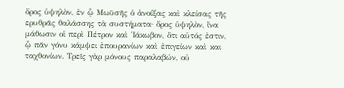ὄρος ὑψηλὸν, ἐν ᾧ Μωϋσῆς ὁ ἀνοίξας καὶ κλείσας τῆς
ερυθρᾶς θαλάσσης τὰ συστήματα· ὅρος ὑψηλὸν, ἵνα
μάθωσιν οἱ περὶ Πέτρον καὶ Ἰάκωβον, ὅτι αὐτός ἐστιν,
ᾧ πᾶν γόνυ κάμψει ἐπουρανίων καὶ ἐπιγείων καὶ και
ταχθονίων. Τρεῖς γὰρ μόνους παραλαβών, οὐ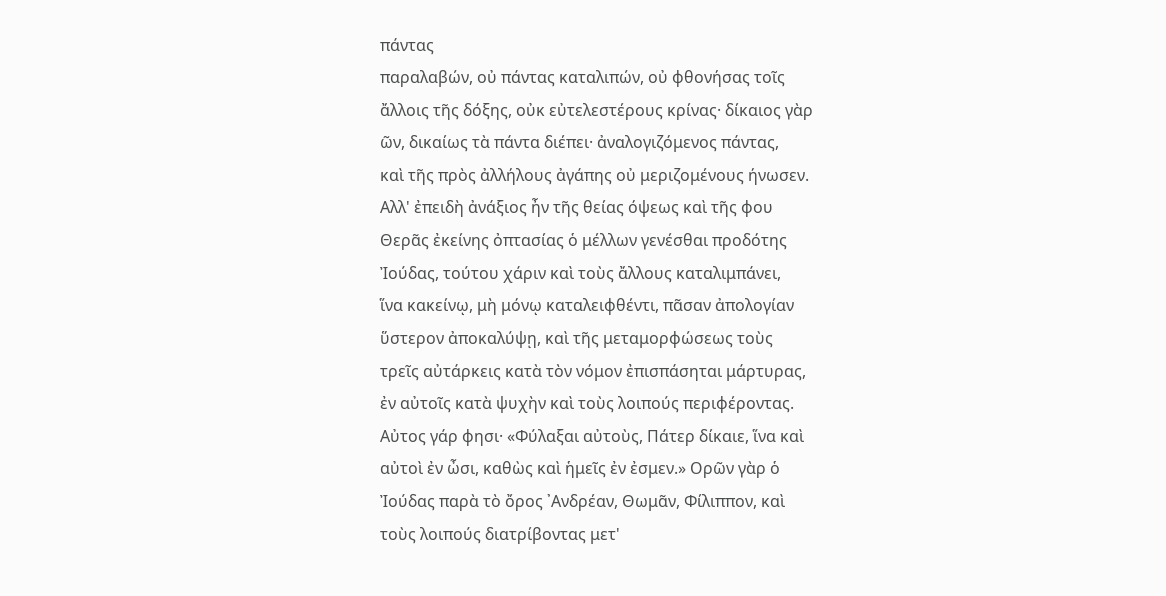πάντας
παραλαβών, οὐ πάντας καταλιπών, οὐ φθονήσας τοῖς
ἄλλοις τῆς δόξης, οὐκ εὐτελεστέρους κρίνας· δίκαιος γὰρ
ῶν, δικαίως τὰ πάντα διέπει· ἀναλογιζόμενος πάντας,
καὶ τῆς πρὸς ἀλλήλους ἀγάπης οὐ μεριζομένους ήνωσεν.
Αλλ' ἐπειδὴ ἀνάξιος ἦν τῆς θείας όψεως καὶ τῆς φου
Θερᾶς ἐκείνης ὀπτασίας ὁ μέλλων γενέσθαι προδότης
Ἰούδας, τούτου χάριν καὶ τοὺς ἄλλους καταλιμπάνει,
ἵνα κακείνῳ, μὴ μόνῳ καταλειφθέντι, πᾶσαν ἀπολογίαν
ὕστερον ἀποκαλύψῃ, καὶ τῆς μεταμορφώσεως τοὺς
τρεῖς αὐτάρκεις κατὰ τὸν νόμον ἐπισπάσηται μάρτυρας,
ἐν αὐτοῖς κατὰ ψυχὴν καὶ τοὺς λοιπούς περιφέροντας.
Αὐτος γάρ φησι· «Φύλαξαι αὐτοὺς, Πάτερ δίκαιε, ἵνα καὶ
αὐτοὶ ἐν ὦσι, καθὼς καὶ ἡμεῖς ἐν ἐσμεν.» Ορῶν γὰρ ὁ
Ἰούδας παρὰ τὸ ὄρος ᾿Ανδρέαν, Θωμᾶν, Φίλιππον, καὶ
τοὺς λοιπούς διατρίβοντας μετ'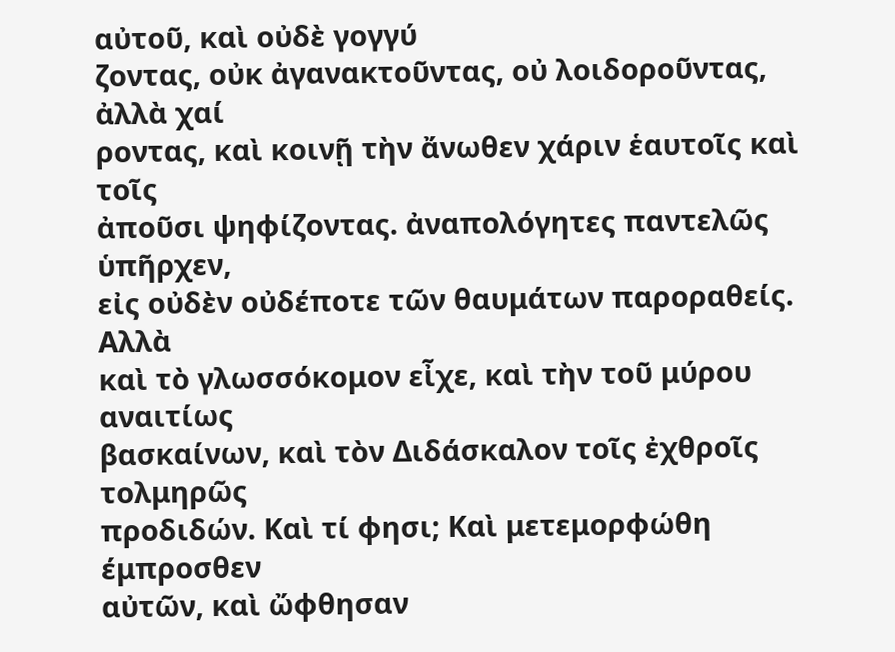αὐτοῦ, καὶ οὐδὲ γογγύ
ζοντας, οὐκ ἀγανακτοῦντας, οὐ λοιδοροῦντας, ἀλλὰ χαί
ροντας, καὶ κοινῇ τὴν ἄνωθεν χάριν ἑαυτοῖς καὶ τοῖς
ἀποῦσι ψηφίζοντας. ἀναπολόγητες παντελῶς ὑπῆρχεν,
εἰς οὐδὲν οὐδέποτε τῶν θαυμάτων παροραθείς. Αλλὰ
καὶ τὸ γλωσσόκομον εἶχε, καὶ τὴν τοῦ μύρου αναιτίως
βασκαίνων, καὶ τὸν Διδάσκαλον τοῖς ἐχθροῖς τολμηρῶς
προδιδών. Καὶ τί φησι; Καὶ μετεμορφώθη έμπροσθεν
αὐτῶν, καὶ ὤφθησαν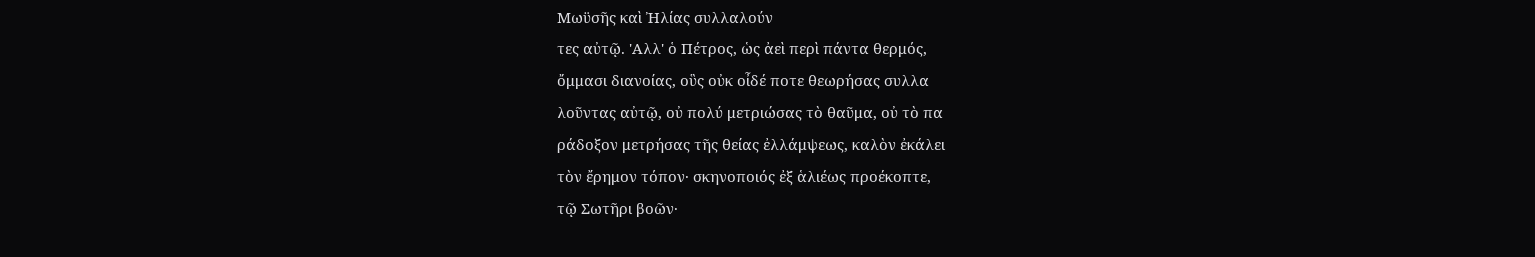Μωϋσῆς καὶ Ἠλίας συλλαλούν
τες αὐτῷ. 'Αλλ' ὁ Πέτρος, ὡς ἀεὶ περὶ πάντα θερμός,
ὄμμασι διανοίας, οὓς οὐκ οἶδέ ποτε θεωρήσας συλλα
λοῦντας αὐτῷ, οὐ πολύ μετριώσας τὸ θαῦμα, οὐ τὸ πα
ράδοξον μετρήσας τῆς θείας ἐλλάμψεως, καλὸν ἐκάλει
τὸν ἔρημον τόπον· σκηνοποιός ἐξ ἁλιέως προέκοπτε,
τῷ Σωτῆρι βοῶν·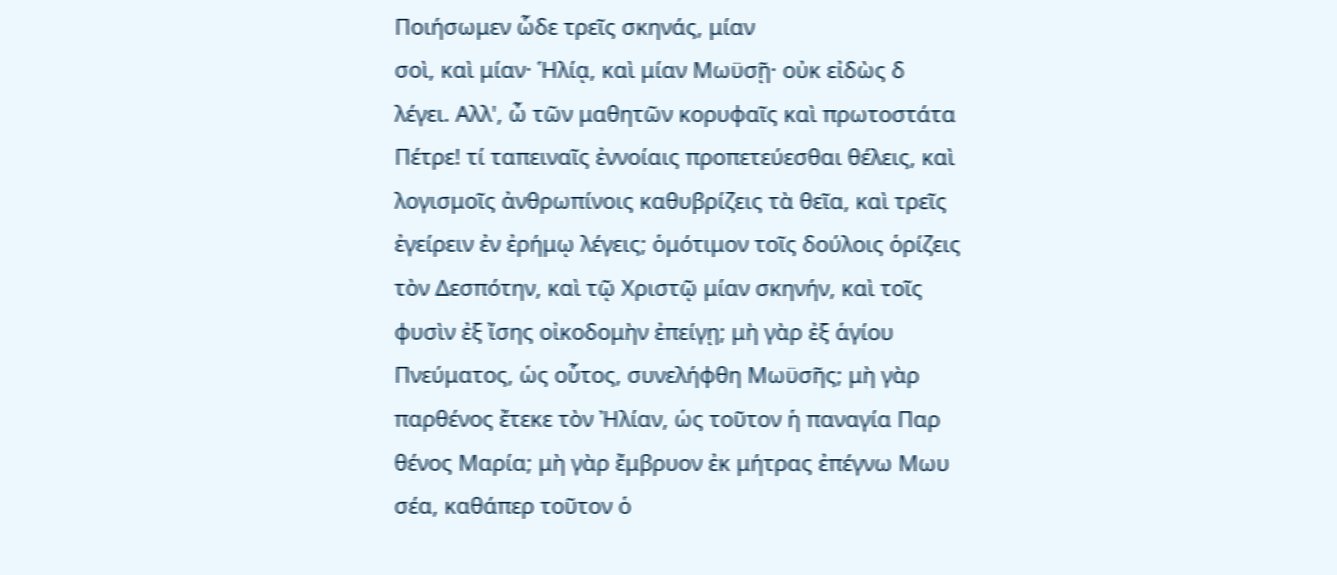Ποιήσωμεν ὧδε τρεῖς σκηνάς, μίαν
σοὶ, καὶ μίαν· Ἡλίᾳ, καὶ μίαν Μωϋσῇ· οὐκ εἰδὼς δ
λέγει. Αλλ', ὦ τῶν μαθητῶν κορυφαῖς καὶ πρωτοστάτα
Πέτρε! τί ταπειναῖς ἐννοίαις προπετεύεσθαι θέλεις, καὶ
λογισμοῖς ἀνθρωπίνοις καθυβρίζεις τὰ θεῖα, καὶ τρεῖς
ἐγείρειν ἐν ἐρήμῳ λέγεις; ὁμότιμον τοῖς δούλοις ὁρίζεις
τὸν Δεσπότην, καὶ τῷ Χριστῷ μίαν σκηνήν, καὶ τοῖς
φυσὶν ἐξ ἴσης οἰκοδομὴν ἐπείγῃ; μὴ γὰρ ἐξ ἁγίου
Πνεύματος, ὡς οὗτος, συνελήφθη Μωϋσῆς; μὴ γὰρ
παρθένος ἔτεκε τὸν Ἠλίαν, ὡς τοῦτον ἡ παναγία Παρ
θένος Μαρία; μὴ γὰρ ἔμβρυον ἐκ μήτρας ἐπέγνω Μωυ
σέα, καθάπερ τοῦτον ὁ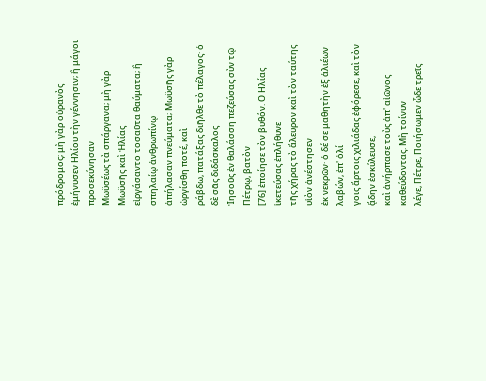πρόδρομος; μὴ γὰρ οὐρανὸς
ἐμήνυσεν Ηλίου τὴν γέννησιν; ἢ μάγοι προσεκύνησαν
Μωϋσέως τὰ σπάργανα; μὴ γὰρ Μωϋσῆς καὶ Ἠλίας
εἰργάσαντο τοσαῦτα θαύματα; ἢ σπηλαίῳ ἀνθρωπίνῳ
ἀπήλασαν πνεύματα; Μωϋσῆς γὰρ ὠργίσθη ποτέ, καὶ
ράβδω, πατάξας διῆλθε τὸ πέλαγος· ὁ δὲ σᾶς διδάσκαλος
Ἰησοῦς ἐν θαλάσση πεζεύσας σὺν τῷ Πέτρῳ, βατὸν
[76] ἐποίησε τὸν βυθόν. Ο Ηλίας ἱκετεύσας ἐπλήθυνε
τῆς χήρας τὸ ἄλευρον καὶ τὸν ταύτης υἱὸν ἀνέστησεν
ἐκ νεκρῶν· ὁ δέ σε μαθητὴν ἐξ ἁλιέων λαβών, ἐπ' ὀλί
γοις ἄρτοις χιλιάδας ἐφόρεσε, καὶ τὸν ᾅδην ἐσκύλευσε,
καὶ ἀνήρπασε τοὺς ἀπ' αἰῶνος καθεύδοντας. Μὴ τοίνυν
λέγε, Πέτρε, Ποιήσωμεν ὧδε τρεῖς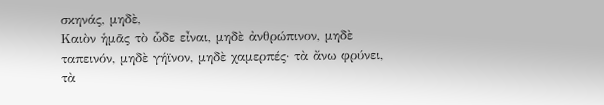σκηνάς, μηδὲ,
Καιὸν ἡμᾶς τὸ ὧδε εἶναι, μηδὲ ἀνθρώπινον, μηδὲ
ταπεινόν, μηδὲ γήϊνον, μηδὲ χαμερπές· τὰ ἄνω φρύνει,
τὰ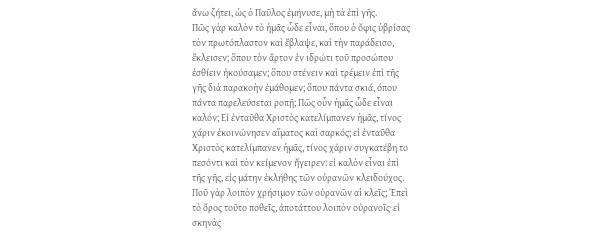ἄνω ζήτει, ὡς ὁ Παῦλος ἐμήνυσε, μὴ τὰ ἐπὶ γῆς.
Πῶς γὰρ καλὸν τὸ ἡμᾶς ὧδε εἶναι, ὅπου ὁ ὄφις ὑβρίσας
τὸν πρωτόπλαστον καὶ ἔβλαψε, καὶ τὴν παράδεισο,
ἔκλεισεν; ὅπου τὸν ἄρτον ἐν ιδρώτι τοῦ προσώπου
ἐσθίειν ἠκούσαμεν; ὅπου στένειν καὶ τρέμειν ἐπὶ τῆς
γῆς διὰ παρακοὴν ἐμάθομεν; ὅπου πάντα σκιά, όπου
πάντα παρελεύσεται ροπῇ; Πῶς οὖν ἡμᾶς ὧδε εἶναι
καλόν; Εἰ ἐνταῦθα Χριστὸς κατελίμπανεν ἡμᾶς, τίνος
χάριν ἐκοινώνησεν αἵματος καὶ σαρκός; εἰ ἐνταῦθα
Χριστὸς κατελίμπανεν ἡμᾶς, τίνος χάριν συγκατέβη το
πεσόντι καὶ τὸν κείμενον ἤγειρεν: εἰ καλὸν εἶναι ἐπὶ
τῆς γῆς, εἰς μάτην ἐκλήθης τῶν οὐρανῶν κλειδούχος.
Ποῦ γὰρ λοιπὸν χρήσιμον τῶν οὐρανῶν αἱ κλεῖς; Ἐπεὶ
τὸ ὄρος τοῦτο ποθεῖς, ἀποτάττου λοιπὸν οὐρανοῖς· εἰ
σκηνὰς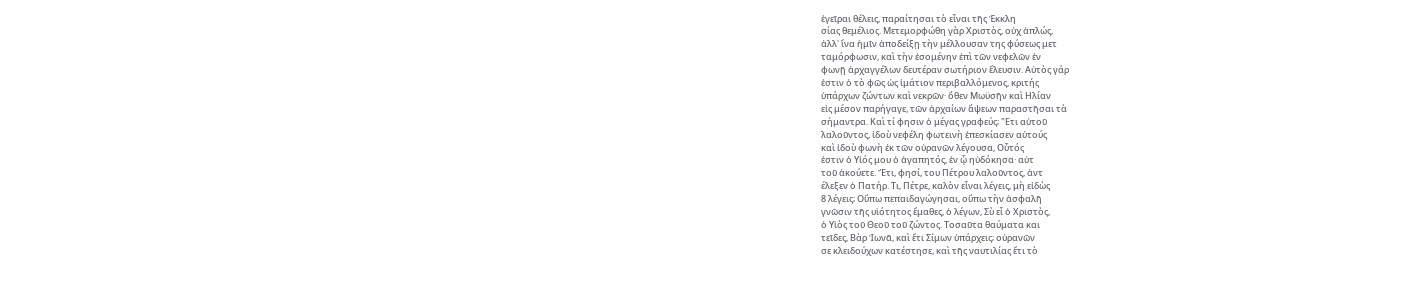ἐγεῖραι θέλεις, παραίτησαι τὸ εἶναι τῆς Ἐκκλη
σίας θεμέλιος. Μετεμορφώθη γὰρ Χριστὸς, οὐχ ἁπλώς,
ἀλλ᾽ ἵνα ἡμῖν ἀποδείξῃ τὴν μέλλουσαν της φύσεως μετ
ταμόρφωσιν, καὶ τὴν ἐσομένην ἐπὶ τῶν νεφελῶν ἐν
φωνῇ ἀρχαγγέλων δευτέραν σωτήριον ἔλευσιν. Αὐτὸς γάρ
ἐστιν ὁ τὸ φῶς ὡς ἱμάτιον περιβαλλόμενος, κριτής
ὑπάρχων ζώντων καὶ νεκρῶν· ὅθεν Μωϋσῆν καὶ Ηλίαν
εἰς μέσον παρήγαγε, τῶν ἀρχαίων ἄψεων παραστῆσαι τὰ
σήμαντρα. Καὶ τί φησιν ὁ μέγας γραφεύς; "Ετι αὐτοῦ
λαλοῦντος, ἰδοὺ νεφέλη φωτεινὴ ἐπεσκίασεν αὐτούς
καὶ ἰδοὺ φωνὴ ἐκ τῶν οὐρανῶν λέγουσα, Οὗτός
ἐστιν ὁ Υἱός μου ὁ ἀγαπητός, ἐν ᾧ ηὐδόκησα· αὐτ
τοῦ ἀκούετε. Ἔτι, φησί, του Πέτρου λαλοῦντος, ἀντ
έλεξεν ὁ Πατήρ. Τι, Πέτρε, καλὸν εἶναι λέγεις, μὴ εἰδὼς
8 λέγεις; Οὔπω πεπαιδαγώγησαι, οὔπω τὴν ἀσφαλῆ
γνῶσιν τῆς υἱότητος ἔμαθες, ὁ λέγων, Σὺ εἶ ὁ Χριστὸς,
ὁ Υἱὸς τοῦ Θεοῦ τοῦ ζώντος. Τοσαῦτα θαύματα και
τεῖδες, Βὰρ Ἰωνᾶ, καὶ ἔτι Σίμων ὑπάρχεις; οὐρανῶν
σε κλειδούχων κατέστησε, καὶ τῆς ναυτιλίας ἔτι τὸ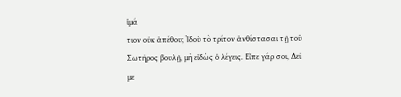ἱμά
τιον οὐκ ἀπέθου; Ἰδοὺ τὸ τρίτον ἀνθίστασαι τῇ τοῦ
Σωτῆρος βουλῇ, μὴ εἰδὼς ὁ λέγεις. Εἶπε γάρ σοι, Δεῖ
με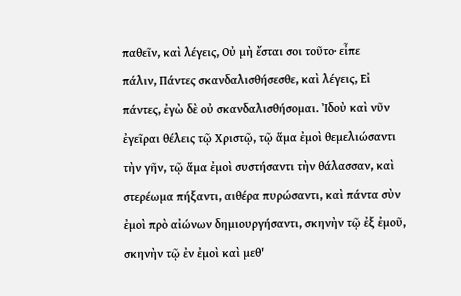παθεῖν, καὶ λέγεις, Οὐ μὴ ἔσται σοι τοῦτο· εἶπε
πάλιν, Πάντες σκανδαλισθήσεσθε, καὶ λέγεις, Εἰ
πάντες, ἐγὼ δὲ οὐ σκανδαλισθήσομαι. Ἰδοὺ καὶ νῦν
ἐγεῖραι θέλεις τῷ Χριστῷ, τῷ ἅμα ἐμοὶ θεμελιώσαντι
τὴν γῆν, τῷ ἅμα ἐμοὶ συστήσαντι τὴν θάλασσαν, καὶ
στερέωμα πήξαντι, αιθέρα πυρώσαντι, καὶ πάντα σὺν
ἐμοὶ πρὸ αἰώνων δημιουργήσαντι, σκηνὴν τῷ ἐξ ἐμοῦ,
σκηνὴν τῷ ἐν ἐμοὶ καὶ μεθ'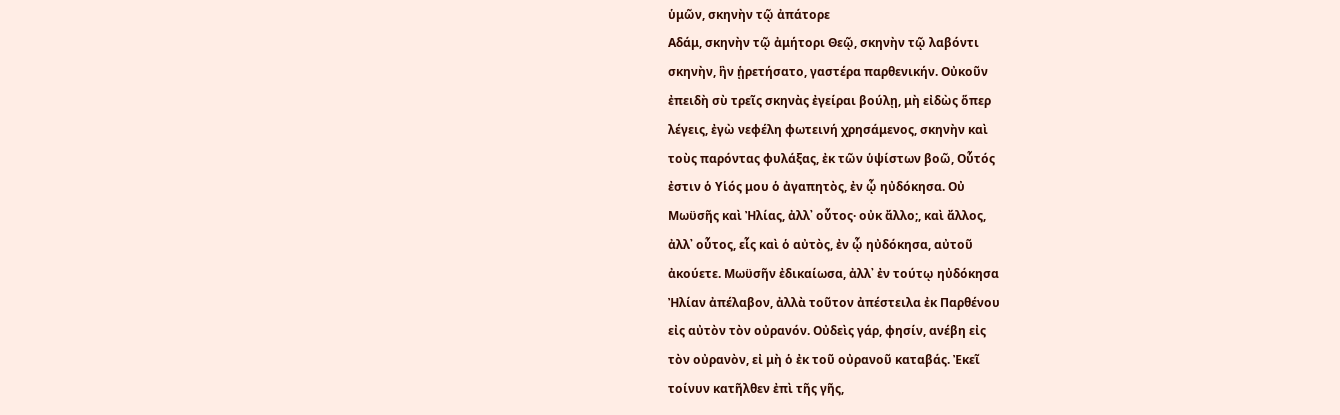ὑμῶν, σκηνὴν τῷ ἀπάτορε
Αδάμ, σκηνὴν τῷ ἀμήτορι Θεῷ, σκηνὴν τῷ λαβόντι
σκηνὴν, ἣν ᾑρετήσατο, γαστέρα παρθενικήν. Οὐκοῦν
ἐπειδὴ σὺ τρεῖς σκηνὰς ἐγείραι βούλῃ, μὴ εἰδὼς ὅπερ
λέγεις, ἐγὼ νεφέλη φωτεινή χρησάμενος, σκηνὴν καὶ
τοὺς παρόντας φυλάξας, ἐκ τῶν ὑψίστων βοῶ, Οὗτός
ἐστιν ὁ Υἱός μου ὁ ἀγαπητὸς, ἐν ᾧ ηὐδόκησα. Οὐ
Μωϋσῆς καὶ Ἠλίας, ἀλλ᾽ οὗτος· οὐκ ἄλλο;, καὶ ἄλλος,
ἀλλ᾽ οὗτος, εἷς καὶ ὁ αὐτὸς, ἐν ᾧ ηὐδόκησα, αὐτοῦ
ἀκούετε. Μωϋσῆν ἐδικαίωσα, ἀλλ᾽ ἐν τούτῳ ηὐδόκησα
Ἠλίαν ἀπέλαβον, ἀλλὰ τοῦτον ἀπέστειλα ἐκ Παρθένου
εἰς αὐτὸν τὸν οὐρανόν. Οὐδεὶς γάρ, φησίν, ανέβη εἰς
τὸν οὐρανὸν, εἰ μὴ ὁ ἐκ τοῦ οὐρανοῦ καταβάς. Ἐκεῖ
τοίνυν κατῆλθεν ἐπὶ τῆς γῆς,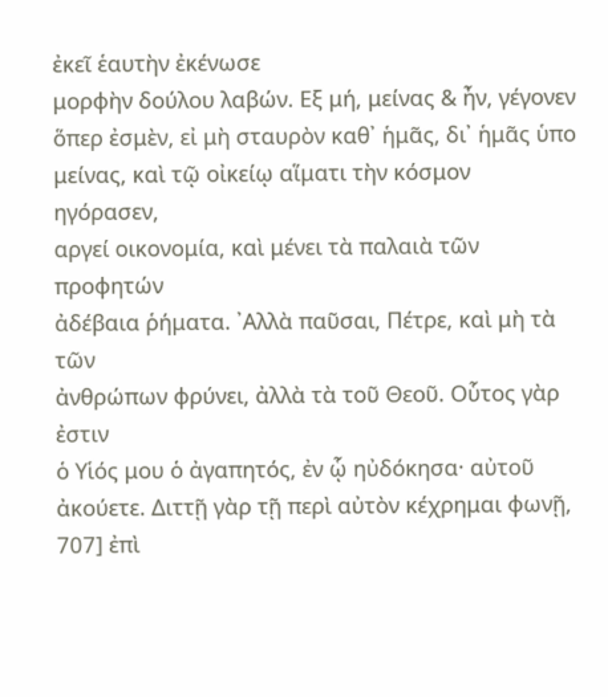ἐκεῖ ἑαυτὴν ἐκένωσε
μορφὴν δούλου λαβών. Εξ μή, μείνας & ἦν, γέγονεν
ὅπερ ἐσμὲν, εἰ μὴ σταυρὸν καθ᾿ ἡμᾶς, δι᾿ ἡμᾶς ὑπο
μείνας, καὶ τῷ οἰκείῳ αἵματι τὴν κόσμον ηγόρασεν,
αργεί οικονομία, καὶ μένει τὰ παλαιὰ τῶν προφητών
ἀδέβαια ῥήματα. ᾿Αλλὰ παῦσαι, Πέτρε, καὶ μὴ τὰ τῶν
ἀνθρώπων φρύνει, ἀλλὰ τὰ τοῦ Θεοῦ. Οὗτος γὰρ ἐστιν
ὁ Υἱός μου ὁ ἀγαπητός, ἐν ᾧ ηὐδόκησα· αὐτοῦ
ἀκούετε. Διττῇ γὰρ τῇ περὶ αὐτὸν κέχρημαι φωνῇ,
707] ἐπὶ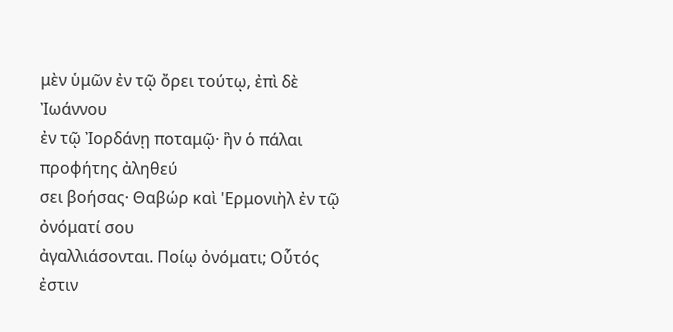μὲν ὑμῶν ἐν τῷ ὄρει τούτῳ, ἐπὶ δὲ Ἰωάννου
ἐν τῷ Ἰορδάνῃ ποταμῷ· ἣν ὁ πάλαι προφήτης ἀληθεύ
σει βοήσας· Θαβώρ καὶ 'Ερμονιὴλ ἐν τῷ ὀνόματί σου
ἀγαλλιάσονται. Ποίῳ ὀνόματι; Οὗτός ἐστιν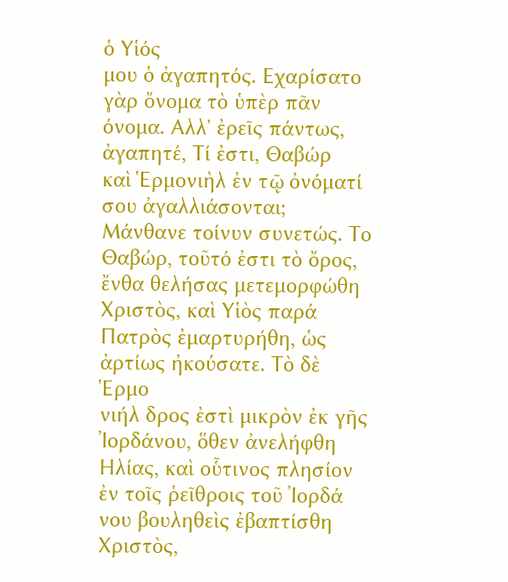ὁ Υἱός
μου ὁ ἀγαπητός. Εχαρίσατο γὰρ ὄνομα τὸ ὑπὲρ πᾶν
όνομα. Αλλ᾽ ἐρεῖς πάντως, ἀγαπητέ, Τί ἐστι, Θαβώρ
καὶ Ἑρμονιὴλ ἐν τῷ ὀνόματί σου ἀγαλλιάσονται;
Μάνθανε τοίνυν συνετώς. Το Θαβώρ, τοῦτό ἐστι τὸ ὄρος,
ἔνθα θελήσας μετεμορφώθη Χριστὸς, καὶ Υἱὸς παρά
Πατρὸς ἐμαρτυρήθη, ὡς ἀρτίως ἠκούσατε. Τὸ δὲ Ἑρμο
νιήλ δρος ἐστὶ μικρὸν ἐκ γῆς Ἰορδάνου, ὅθεν ἀνελήφθη
Ηλίας, καὶ οὗτινος πλησίον ἐν τοῖς ῥεῖθροις τοῦ Ἰορδά
νου βουληθεὶς ἐβαπτίσθη Χριστὸς,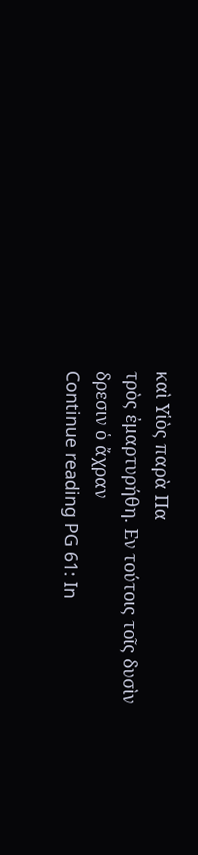καὶ Υἱὸς παρὰ Πα
τρὸς ἐμαρτυρήθη. Εν τούτοις τοῖς δυσὶν δρεσιν ὁ ἄχραν
Continue reading PG 61: In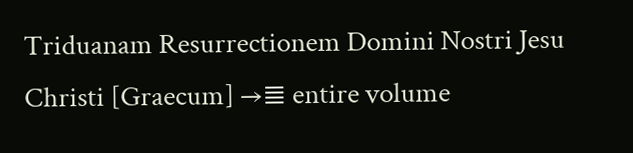Triduanam Resurrectionem Domini Nostri Jesu Christi [Graecum] →≣ entire volume